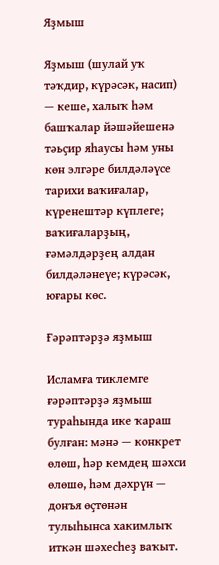Яҙмыш

Яҙмыш (шулай уҡ тәҡдир, күрәсәк, насип) — кеше, халыҡ һәм башҡалар йәшәйешенә тәьҫир яһаусы һәм уны көн элгәре билдәләүсе тарихи ваҡиғалар, күренештәр күплеге; ваҡиғаларҙың, ғәмәлдәрҙең алдан билдәләнеүе; күрәсәк, юғары көс.

Ғәрәптәрҙә яҙмыш

Исламға тиклемге ғәрәптәрҙә яҙмыш тураһында ике ҡараш булған: мәнә — конкрет өлөш, һәр кемдең шәхси өлөшө, һәм дәхрүн — донъя өҫтөнән тулыһынса хакимлыҡ иткән шәхесһеҙ ваҡыт.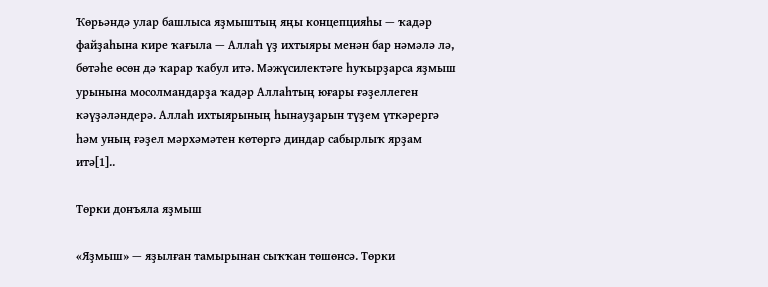Ҡөрьәндә улар башлыса яҙмыштың яңы концепцияһы — ҡадәр файҙаһына кире ҡағыла — Аллаһ үҙ ихтыяры менән бар нәмәлә лә, бөтәһе өсөн дә ҡарар ҡабул итә. Мәжүсилектәге һуҡырҙарса яҙмыш урынына мосолмандарҙа ҡадәр Аллаһтың юғары ғәҙеллеген кәүҙәләндерә. Аллаһ ихтыярының һынауҙарын түҙем үткәрергә һәм уның ғәҙел мәрхәмәтен көтөргә диндар сабырлыҡ ярҙам итә[1]..

Төрки донъяла яҙмыш

«Яҙмыш» — яҙылған тамырынан сыҡҡан төшөнсә. Төрки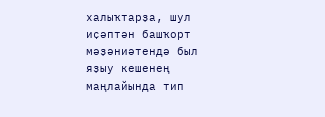халыҡтарҙа, шул иҫәптән башҡорт мәҙәниәтендә был яҙыу кешенең маңлайында тип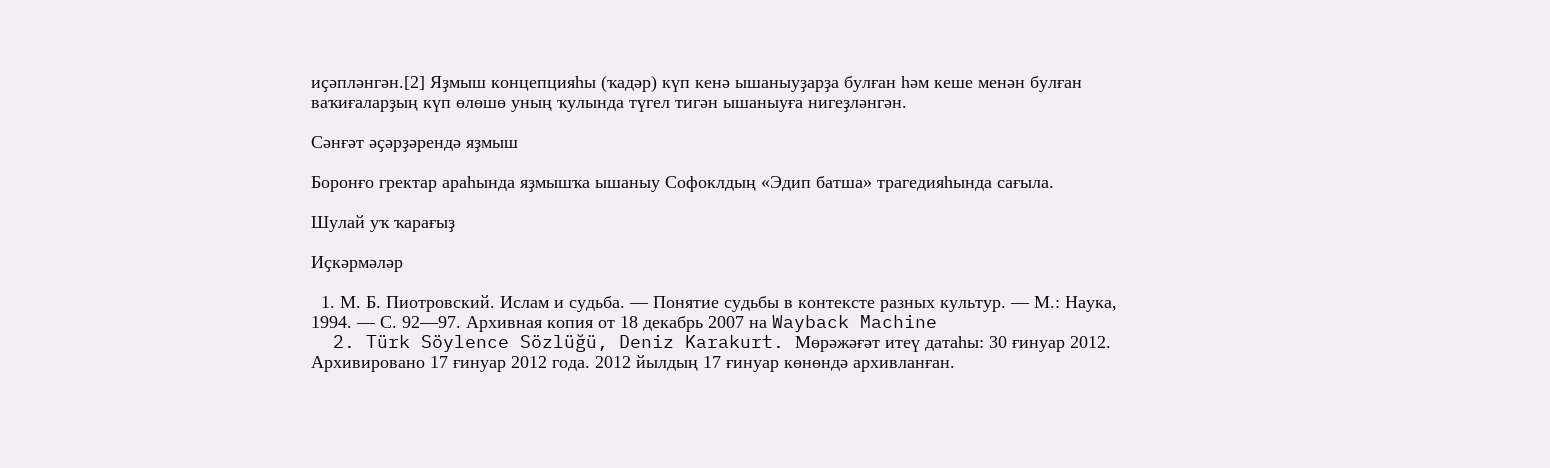иҫәпләнгән.[2] Яҙмыш концепцияһы (ҡадәр) күп кенә ышаныуҙарҙа булған һәм кеше менән булған ваҡиғаларҙың күп өлөшө уның ҡулында түгел тигән ышаныуға нигеҙләнгән.

Сәнғәт әҫәрҙәрендә яҙмыш

Боронғо гректар араһында яҙмышҡа ышаныу Софоклдың «Эдип батша» трагедияһында сағыла.

Шулай уҡ ҡарағыҙ

Иҫкәрмәләр

  1. М. Б. Пиотровский. Ислам и судьба. — Понятие судьбы в контексте разных культур. — М.: Наука, 1994. — С. 92—97. Архивная копия от 18 декабрь 2007 на Wayback Machine
  2. Türk Söylence Sözlüğü, Deniz Karakurt. Мөрәжәғәт итеү датаһы: 30 ғинуар 2012. Архивировано 17 ғинуар 2012 года. 2012 йылдың 17 ғинуар көнөндә архивланған.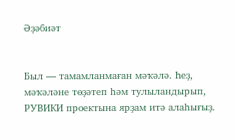Әҙәбиәт


Был — тамамланмаған мәҡәлә. Һеҙ, мәҡәләне төҙәтеп һәм тулыландырып, РУВИКИ проектына ярҙам итә алаһығыҙ.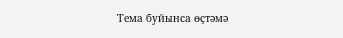Тема буйынса өҫтәмә